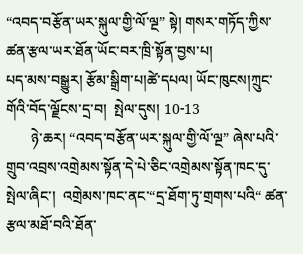“འབད་བརྩོན་ཡར་སྐུལ་གྱི་ལོ་ལྔ” སྟེ། གསར་གཏོད་ཀྱིས་ཚན་རྩལ་ཡར་ཐོན་ཡོང་བར་ཁྲི་སྟོན་བྱས་པ།
པད་མས་བསྒྱུར། རྩོམ་སྒྲིག་པ།ཚེ་དཔལ། ཡོང་ཁུངས།ཀྲུང་གོའི་བོད་ལྗོངས་དྲ་བ།  སྤེལ་དུས། 10-13
       ཉེ་ཆར། “འབད་བརྩོན་ཡར་སྐུལ་གྱི་ལོ་ལྔ” ཞེས་པའི་གྲུབ་འབྲས་འགྲེམས་སྟོན་དེ་པེ་ཅིང་འགྲེམས་སྟོན་ཁང་དུ་སྤེལ་ཞིང་།  འགྲེམས་ཁང་ནང་“དྲ་ཐོག་ཏུ་གྲགས་པའི“ ཚན་རྩལ་མཐོ་བའི་ཐོན་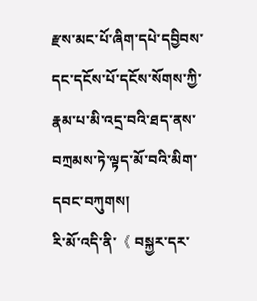རྫས་མང་པོ་ཞིག་དཔེ་དབྱིབས་དང་དངོས་པོ་དངོས་སོགས་ཀྱི་རྣམ་པ་མི་འདྲ་བའི་ཐད་ནས་བཀྲམས་ཏེ་ལྟད་མོ་བའི་མིག་དབང་བཀུགས།
རི་མོ་འདི་ནི་《 བསྐྱར་དར་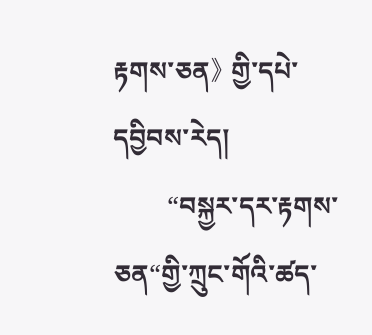རྟགས་ཅན》 གྱི་དཔེ་དབྱིབས་རེད།
        “བསྐྱར་དར་རྟགས་ཅན“གྱི་ཀྲུང་གོའི་ཚད་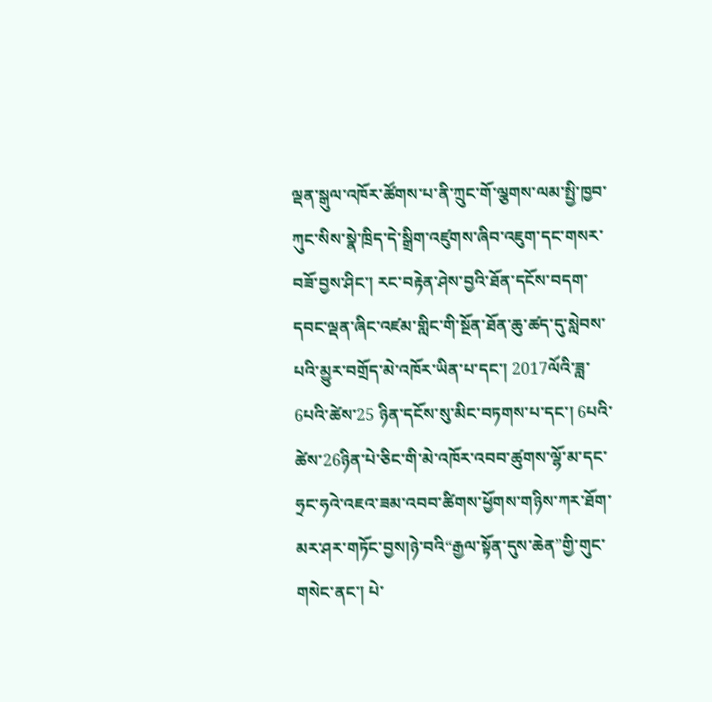ལྡན་སྒུལ་འཁོར་ཚོགས་པ་ནི་ཀྲུང་གོ་ལྕགས་ལམ་སྤྱི་ཁྱབ་ཀུང་སིས་སྣེ་ཁྲིད་དེ་སྒྲིག་འཛུགས་ཞིབ་འཇུག་དང་གསར་བཟོ་བྱས་ཤིང་། རང་བརྟེན་ཤེས་བྱའི་ཐོན་དངོས་བདག་དབང་ལྡན་ཞིང་འཛམ་གླིང་གི་སྔོན་ཐོན་ཆུ་ཚད་དུ་སླེབས་པའི་མྱུར་བགྲོད་མེ་འཁོར་ཡིན་པ་དང་། 2017ལོའི་ཟླ་6པའི་ཚེས་25 ཉིན་དངོས་སུ་མིང་བཏགས་པ་དང་། 6པའི་ཚེས་26ཉིན་པེ་ཅིང་གི་མེ་འཁོར་འབབ་ཚུགས་ལྷོ་མ་དང་ཧྲང་ཧའེ་འཇའ་ཟམ་འབབ་ཚིགས་ཕྱོགས་གཉིས་ཀར་ཐོག་མར་ཤར་གཏོང་བྱས།ཉེ་བའི“རྒྱལ་སྟོན་དུས་ཆེན”གྱི་གུང་གསེང་ནང་། པེ་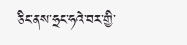ཅིང་ནས་ཧྲང་ཧའེ་བར་གྱི་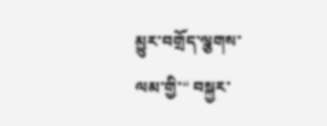མྱུར་བགྲོད་ལྕགས་ལམ་གྱི་“ བསྐྱར་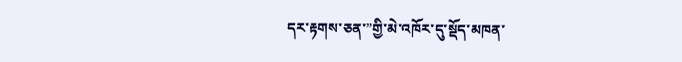དར་རྟགས་ཅན་”གྱི་མེ་འཁོར་དུ་སྡོད་མཁན་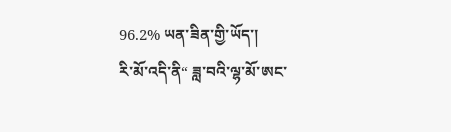96.2% ཡན་ཟིན་གྱི་ཡོད་།
རི་མོ་འདི་ནི“ ཟླ་བའི་ལྷ་མོ་ཨང་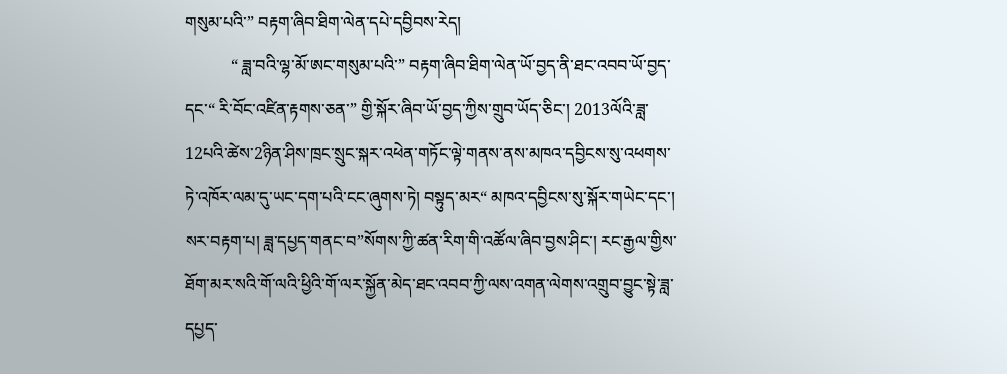གསུམ་པའི་” བརྟག་ཞིབ་ཐིག་ལེན་དཔེ་དབྱིབས་རེད།
           “ ཟླ་བའི་ལྷ་མོ་ཨང་གསུམ་པའི་” བརྟག་ཞིབ་ཐིག་ལེན་ཡོ་བྱད་ནི་ཐང་འབབ་ཡོ་བྱད་དང་“ རི་བོང་འཛིན་རྟགས་ཅན་” གྱི་སྐོར་ཞིབ་ཡོ་བྱད་ཀྱིས་གྲུབ་ཡོད་ཅིང་། 2013ལོའི་ཟླ་12པའི་ཚེས་2ཉིན་ཤིས་ཁྲང་སྲུང་སྐར་འཕེན་གཏོང་ལྟེ་གནས་ནས་མཁའ་དབྱིངས་སུ་འཕགས་ཏེ་འཁོར་ལམ་དུ་ཡང་དག་པའི་ངང་ཞུགས་ཏེ། བསྟུད་མར“ མཁའ་དབྱིངས་སུ་སྐོར་གཡེང་དང་། སར་བརྟག་པ། ཟླ་དཔྱད་གནང་བ”སོགས་ཀྱི་ཚན་རིག་གི་འཚོལ་ཞིབ་བྱས་ཤིང་། རང་རྒྱལ་གྱིས་ཐོག་མར་སའི་གོ་ལའི་ཕྱིའི་གོ་ལར་སྐྱོན་མེད་ཐང་འབབ་ཀྱི་ལས་འགན་ལེགས་འགྲུབ་བྱུང་སྟེ་ཟླ་དཔྱད་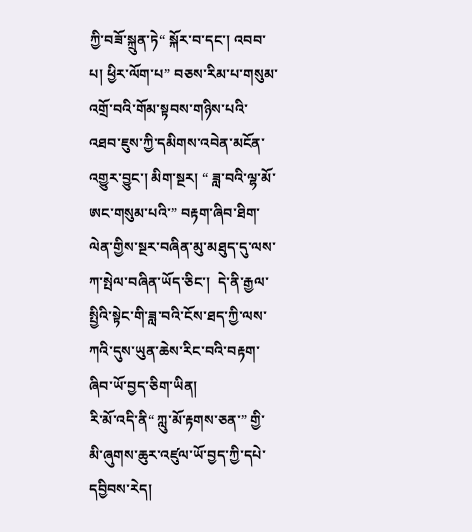ཀྱི་བཟོ་སྐྲུན་ཏེ“ སྐོར་བ་དང་། འབབ་པ། ཕྱིར་ལོག་པ” བཅས་རིམ་པ་གསུམ་འགྲོ་བའི་གོམ་སྟབས་གཉིས་པའི་འཐབ་ཇུས་ཀྱི་དམིགས་འབེན་མངོན་འགྱུར་བྱུང་། མིག་སྔར། “ ཟླ་བའི་ལྷ་མོ་ཨང་གསུམ་པའི་” བརྟག་ཞིབ་ཐིག་ལེན་གྱིས་སྔར་བཞིན་མུ་མཐུད་དུ་ལས་ཀ་སྤེལ་བཞིན་ཡོད་ཅིང་།  དེ་ནི་རྒྱལ་སྤྱིའི་སྟེང་གི་ཟླ་བའི་ངོས་ཐད་ཀྱི་ལས་ཀའི་དུས་ཡུན་ཆེས་རིང་བའི་བརྟག་ཞིབ་ཡོ་བྱད་ཅིག་ཡིན།
རི་མོ་འདི་ནི“ ཀླུ་མོ་རྟགས་ཅན་” གྱི་མི་ཞུགས་ཆུར་འཛུལ་ཡོ་བྱད་ཀྱི་དཔེ་དབྱིབས་རེད།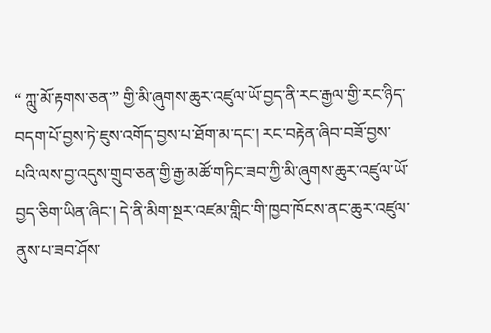“ ཀླུ་མོ་རྟགས་ཅན་” གྱི་མི་ཞུགས་ཆུར་འཛུལ་ཡོ་བྱད་ནི་རང་རྒྱལ་གྱི་རང་ཉིད་བདག་པོ་བྱས་ཏེ་ཇུས་འགོད་བྱས་པ་ཐོག་མ་དང་། རང་བརྟེན་ཞིབ་བཟོ་བྱས་པའི་ལས་བྱ་འདུས་གྲུབ་ཅན་གྱི་རྒྱ་མཚོ་གཏིང་ཟབ་ཀྱི་མི་ཞུགས་ཆུར་འཛུལ་ཡོ་བྱད་ཅིག་ཡིན་ཞིང་། དེ་ནི་མིག་སྔར་འཛམ་གླིང་གི་ཁྱབ་ཁོངས་ནང་ཆུར་འཛུལ་ནུས་པ་ཟབ་ཤོས་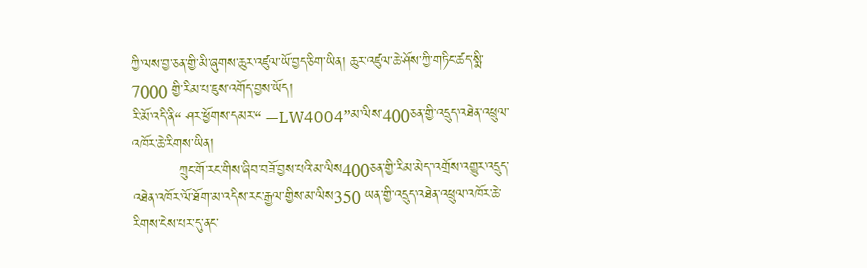ཀྱི་ལས་བྱ་ཅན་གྱི་མི་ཞུགས་ཆུར་འཛུལ་ཡོ་བྱད་ཅིག་ཡིན། ཆུར་འཛུལ་ཆེ་ཤོས་ཀྱི་གཏིང་ཚད་སྨི་7000 གྱི་རིམ་པ་ཇུས་འགོད་བྱས་ཡོད།
རི་མོ་འདི་ནི“ ཤར་ཕྱོགས་དམར་“ —LW4004”མ་ལིས་400ཅན་གྱི་འདྲུད་འཐེན་འཕྲུལ་འཁོར་ཆེ་རིགས་ཡིན།
          ཀྲུང་གོ་རང་གིས་ཞིབ་བཟོ་བྱས་པའི་མ་ལིས400ཅན་གྱི་རིམ་མེད་་འགྲོས་འགྱུར་འདྲུད་འཐེན་འཁོར་ལོ་ཐོག་མ་འདིས་རང་རྒྱལ་གྱིས་མ་ལིས350 ཡན་གྱི་འདྲུད་འཐེན་འཕྲུལ་འཁོར་ཆེ་རིགས་ངེས་པར་དུ་ནང་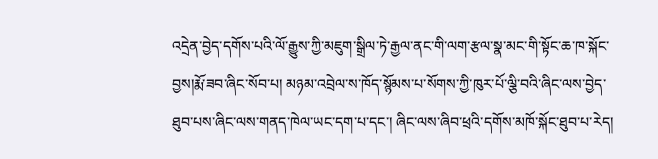འདྲེན་བྱེད་དགོས་པའི་ལོ་རྒྱུས་ཀྱི་མཇུག་སྒྲིལ་ཏེ་རྒྱལ་ནང་གི་ལག་རྩལ་སྣ་མང་གི་སྟོང་ཆ་ཁ་སྐོང་བྱས།རྨོ་ཟབ་ཞིང་སོབ་པ། མཉམ་འབྲེལ་ས་ཁོད་སྙོམས་པ་སོགས་ཀྱི་ཁུར་པོ་ལྕི་བའི་ཞིང་ལས་བྱེད་ཐུབ་པས་ཞིང་ལས་གནད་ཁེལ་ཡང་དག་པ་དང་། ཞིང་ལས་ཞིབ་ཕྲའི་དགོས་མཁོ་སྐོང་ཐུབ་པ་རེད།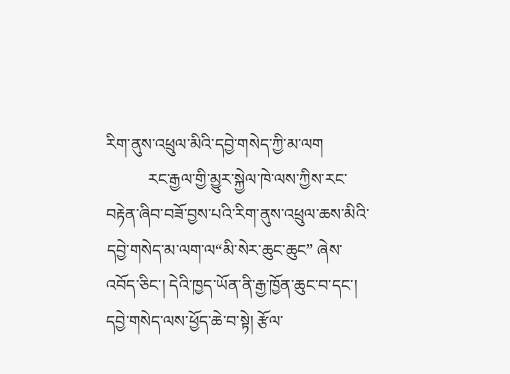རིག་ནུས་འཕྲུལ་མིའི་དབྱེ་གསེད་ཀྱི་མ་ལག
          རང་རྒྱལ་གྱི་མྱུར་སྐྱེལ་ཁེ་ལས་ཀྱིས་རང་བརྟེན་ཞིབ་བཟོ་བྱས་པའི་རིག་ནུས་འཕྲུལ་ཆས་མིའི་དབྱེ་གསེད་མ་ལག་ལ“མི་སེར་ཆུང་ཆུང” ཞེས་འབོད་ཅིང་། དེའི་ཁྱད་ཡོན་ནི་རྒྱ་ཁྱོན་ཆུང་བ་དང་། དབྱེ་གསེད་ལས་ཕྱོད་ཆེ་བ་སྟེ། རྩོལ་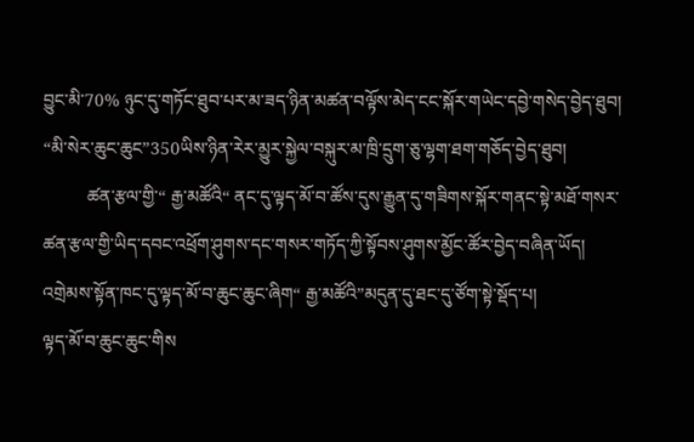བྱུང་མི་70% ཉུང་དུ་གཏོང་ཐུབ་པར་མ་ཟད་ཉིན་མཚན་བལྟོས་མེད་ངང་སྐོར་གཡེང་དབྱེ་གསེད་བྱེད་ཐུབ། “མི་སེར་ཆུང་ཆུང”350ཡིས་ཉིན་རེར་མྱུར་སྐྱེལ་བསྐུར་མ་ཁྲི་དྲུག་ཅུ་ལྷག་ཐག་གཅོད་བྱེད་ཐུབ།
          ཚན་རྩལ་གྱི་“ རྒྱ་མཚོའི“ ནང་དུ་ལྟད་མོ་བ་ཚོས་དུས་རྒྱུན་དུ་གཟིགས་སྐོར་གནང་སྟེ་མཐོ་གསར་ཚན་རྩལ་གྱི་ཡིད་དབང་འཕྲོག་ཤུགས་དང་གསར་གཏོད་ཀྱི་སྟོབས་ཤུགས་མྱོང་ཚོར་བྱེད་བཞིན་ཡོད།
འགྲེམས་སྟོན་ཁང་དུ་ལྟད་མོ་བ་ཆུང་ཆུང་ཞིག“ རྒྱ་མཚོའི”མདུན་དུ་ཐང་དུ་ཙོག་སྟེ་སྡོད་པ།
ལྟད་མོ་བ་ཆུང་ཆུང་གིས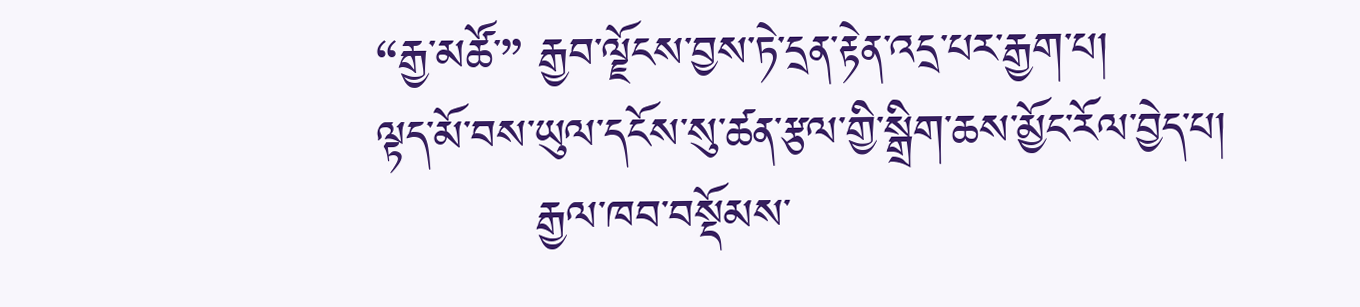“རྒྱ་མཚོ་” རྒྱབ་ལྗོངས་བྱས་ཏེ་དྲན་རྟེན་འདྲ་པར་རྒྱག་པ།
ལྟད་མོ་བས་ཡུལ་དངོས་སུ་ཚན་རྩལ་གྱི་སྒྲིག་ཆས་མྱོང་རོལ་བྱེད་པ།
          རྒྱལ་ཁབ་བསྡོམས་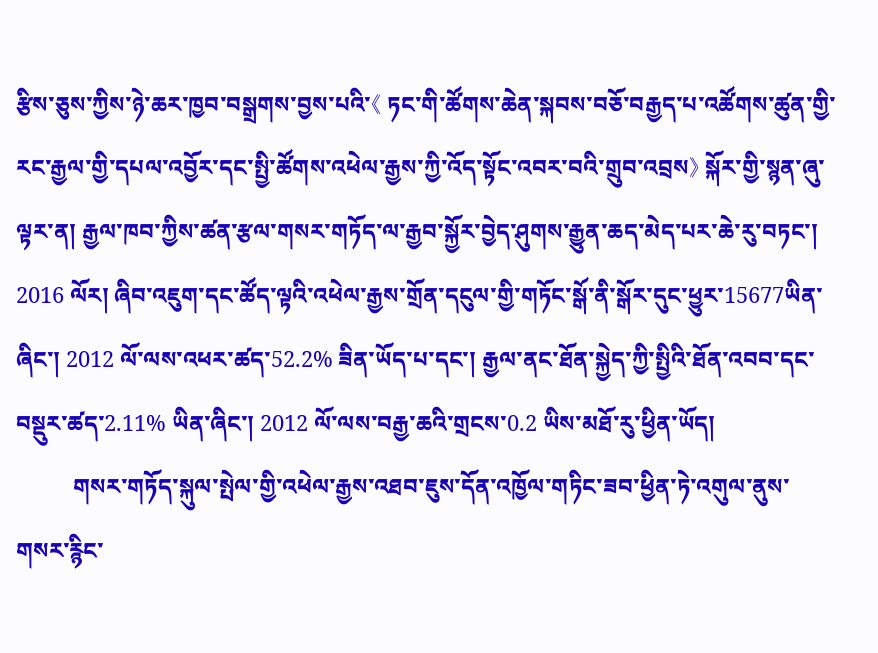རྩིས་ཅུས་ཀྱིས་ཉེ་ཆར་ཁྱབ་བསྒྲགས་བྱས་པའི་《 ཏང་གི་ཚོགས་ཆེན་སྐབས་བཅོ་བརྒྱད་པ་འཚོགས་ཚུན་གྱི་རང་རྒྱལ་གྱི་དཔལ་འབྱོར་དང་སྤྱི་ཚོགས་འཕེལ་རྒྱས་ཀྱི་འོད་སྟོང་འབར་བའི་གྲུབ་འབྲས》 སྐོར་གྱི་སྙན་ཞུ་ལྟར་ན། རྒྱལ་ཁབ་ཀྱིས་ཚན་རྩལ་གསར་གཏོད་ལ་རྒྱབ་སྐྱོར་བྱེད་ཤུགས་རྒྱུན་ཆད་མེད་པར་ཆེ་རུ་བཏང་། 2016 ལོར། ཞིབ་འཇུག་དང་ཚོད་ལྟའི་འཕེལ་རྒྱས་གྲོན་དངུལ་གྱི་གཏོང་སྒོ་ནི་སྒོར་དུང་ཕྱུར་15677ཡིན་ཞིང་། 2012 ལོ་ལས་འཕར་ཚད་52.2% ཟིན་ཡོད་པ་དང་། རྒྱལ་ནང་ཐོན་སྐྱེད་ཀྱི་སྤྱིའི་ཐོན་འབབ་དང་བསྡུར་ཚད་2.11% ཡིན་ཞིང་། 2012 ལོ་ལས་བརྒྱ་ཆའི་གྲངས་0.2 ཡིས་མཐོ་རུ་ཕྱིན་ཡོད།
          གསར་གཏོད་སྐུལ་སྤེལ་གྱི་འཕེལ་རྒྱས་འཐབ་ཇུས་དོན་འཁྱོལ་གཏིང་ཟབ་ཕྱིན་ཏེ་འགུལ་ནུས་གསར་རྙིང་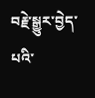བརྗེ་སྒྱུར་བྱེད་པའི་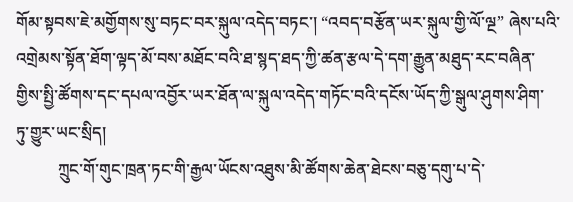གོམ་སྟབས་ཇེ་མགྱོགས་སུ་བཏང་བར་སྐུལ་འདེད་བཏང་། “འབད་བརྩོན་ཡར་སྐུལ་གྱི་ལོ་ལྔ” ཞེས་པའི་འགྲེམས་སྟོན་ཐོག་ལྟད་མོ་བས་མཐོང་བའི་ཐ་སྙད་ཐད་ཀྱི་ཚན་རྩལ་དེ་དག་རྒྱུན་མཐུད་རང་བཞིན་གྱིས་སྤྱི་ཚོགས་དང་དཔལ་འབྱོར་ཡར་ཐོན་ལ་སྐུལ་འདེད་གཏོང་བའི་དངོས་ཡོད་ཀྱི་སྒུལ་ཤུགས་ཤིག་ཏུ་གྱུར་ཡང་སྲིད།
          ཀྲུང་གོ་གུང་ཁྲན་ཏང་གི་རྒྱལ་ཡོངས་འཐུས་མི་ཚོགས་ཆེན་ཐེངས་བཅུ་དགུ་པ་དེ་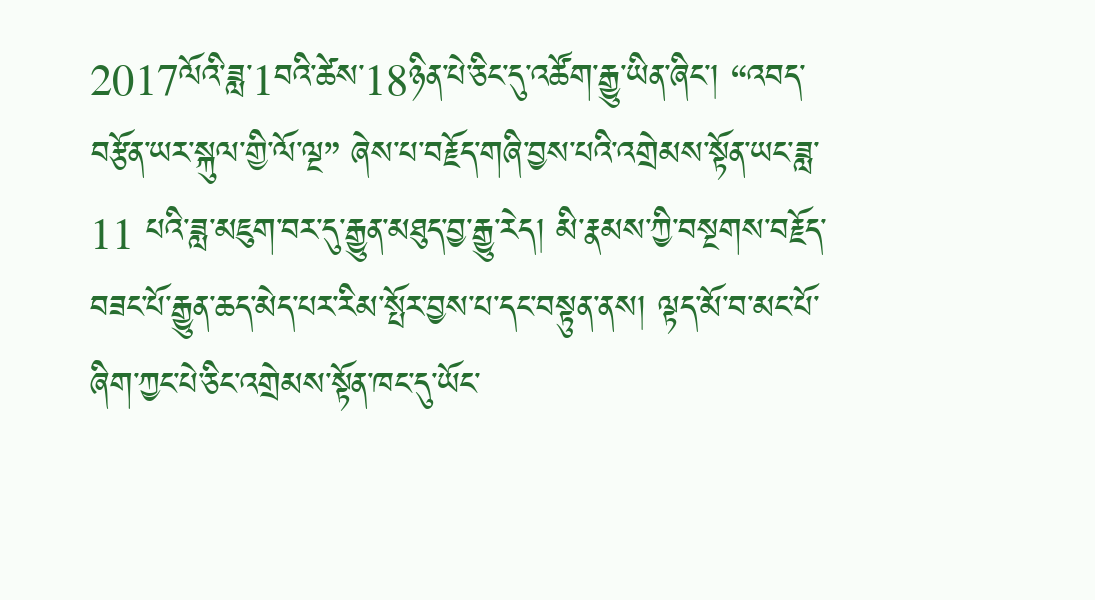2017ལོའི་ཟླ་1བའི་ཚེས་18ཉིན་པེ་ཅིང་དུ་འཚོག་རྒྱུ་ཡིན་ཞིང་། “འབད་བརྩོན་ཡར་སྐུལ་གྱི་ལོ་ལྔ” ཞེས་པ་བརྗོད་གཞི་བྱས་པའི་འགྲེམས་སྟོན་ཡང་ཟླ་11 པའི་ཟླ་མཇུག་བར་དུ་རྒྱུན་མཐུད་བྱ་རྒྱུ་རེད། མི་རྣམས་ཀྱི་བསྔགས་བརྗོད་བཟང་པོ་རྒྱུན་ཆད་མེད་པར་རིམ་སྤོར་བྱས་པ་དང་བསྟུན་ནས། ལྟད་མོ་བ་མང་པོ་ཞིག་ཀྱང་པེ་ཅིང་འགྲེམས་སྟོན་ཁང་དུ་ཡོང་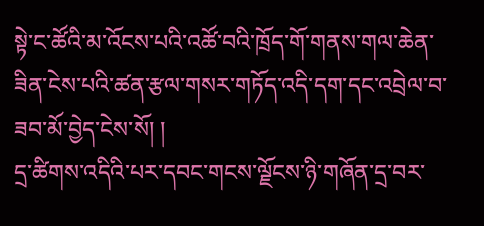སྟེ་ང་ཚོའི་མ་འོངས་པའི་འཚོ་བའི་ཁྲོད་གོ་གནས་གལ་ཆེན་ཟིན་ངེས་པའི་ཚན་རྩལ་གསར་གཏོད་འདི་དག་དང་འབྲེལ་བ་ཟབ་མོ་བྱེད་ངེས་སོ། །
དྲ་ཚིགས་འདིའི་པར་དབང་གངས་ལྗོངས་ཉི་གཞོན་དྲ་བར་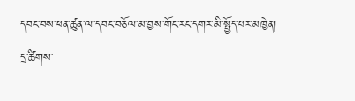དབང་བས་ཕན་ཚུན་ལ་དབང་བཅོལ་མ་བྱས་གོང་རང་དགར་མི་སྤྱོད་པར་མཁྱེན།
དྲ་ཚིགས་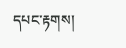དཔང་རྟགས།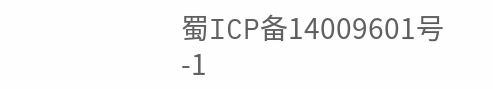蜀ICP备14009601号-1